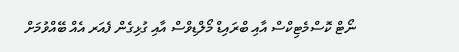ނޯޓް ކޮސްމެޓިކްސް އާއި ބްރައިޑް މޯލްޑިވްސް އާއި ގުޅިގެން ފެއަރ އެއް ބޭއްވުމަށް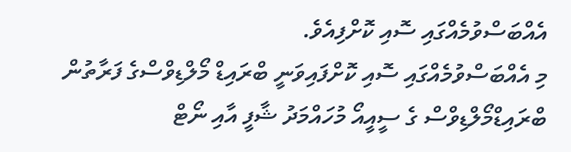އެއްބަސްވުމެއްގައި ސޮއި ކޮށްފިއެވެ.
މި އެއްބަސްވުމެއްގައި ސޮއި ކޮށްފައިވަނީ ބްރައިޑް މޯލްޑިވްސްގެ ފަރާތުން ބްރައިޑްމޯލްޑިވްސް ގެ ސީއީއޯ މުހައްމަދު ޝާފީ އާއި ނޯޓް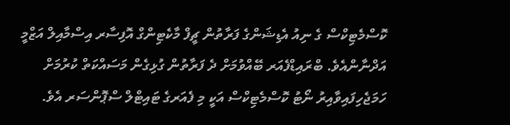ކޮސްމެޓިކްސް ގެ ނިއު އެޑިޝަންގެ ފަރާތުން ޗީފް މާކެޓިންގް އޮފިސާރ އިސްމާއިލް އަޒްމީ އަދްނާންއެވެ. ބްރައިޑްފެއަރ ބޭއްވުމަށް ދެ ފަރާތުން ގުޅިގެން މަސައްކަތް ކުރުމަށް ހަމަޖެހިފައިވާއިރު ނޯޓު ކޮސްމެޓިކްސް އަކީ މި ފެއަރގެ ޓައިޓްލް ސްޕޮންސަރ އެވެ.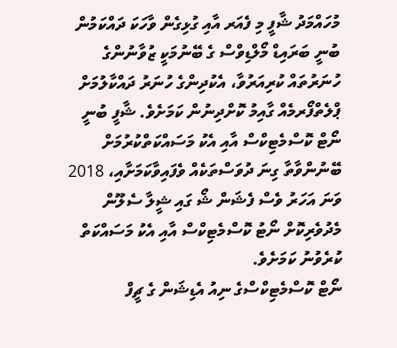މުހައްމަދު ޝާފީ މި ފެއަރ އާއި ގުޅިގެން ވާހަކަ ދައްކަމުން ބުނީ ބަރައިޑް މޯލްޑިވްސް ގެ ބޭނުމަކީ ޒުވާނުންގެ ހުނަރުތައް ކުރިއަރުވާ، އެކުދިންގެ ހުނަރު ދައްކާލުމަށް ޕްލެތްފޯރމެއް ގާއިމު ކޮށްދިނުން ކަމަށެވެ. ޝާފީ ބުނީ ނޯޓް ކޮސްމެޓިކްސް އާއި އެކު މަސައްކަތްކުރުމަށް ބޭނުންވާތާ ގިނަ ދުވަސްތަކެއް ވެފައިވާކަމަށާއި، 2018 ވަނަ އަހަރު ވެސް ފެޝަން ޝޯ ގައި ޝީލާ ސެލޫން މެދުވެރިކޮށް ނޯޓު ކޮސްމެޓިކްސް އާއި އެކު މަސައްކަތް ކުރެވުނު ކަމަށެވެ.
ނޯޓް ކޮސްމެޓިކްސްގެ ނިއު އެޑިޝަން ގެ ޗީފް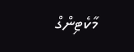މާކެޓިންގް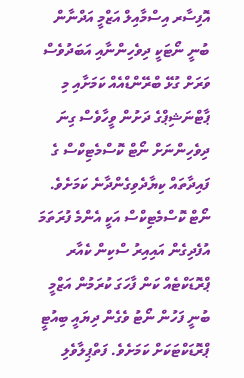އޮފިސާރ އިސްމާއިލް އަޒްމީ އަދްނާން ބުނީ ނޯޓަކީ ދިވެހިންނާއި އަބަދުވެސް ވަރަށް ގުޅޭ ބްރޭންޑްއެއް ކަމަށާއި މި ޕާޓްނަޝިޕްގެ ދަށުން ވީހާވެސް ގިނަ ދިވެހިންނަށް ނޯޓް ކޮސްމެޓިކްސް ގެ ފައިދާތައް ކިޔާދެވިގެންދާނެ ކަމަށެވެ. ނޯޓް ކޮސްމެޓިކްސް އަކީ އެންމެ ފުރަތަމަ އުފެދިގެން އައިއިރު ސްކިން ކެއާރ ޕްރޮޑަކްޓެއް ކަން ފާހަގަ ކުރަމުން އަޒްމީ ބުނީ ފަހުން ނޯޓު ވެގެން ދިޔައީ ބިއުޓީ ޕްރޮޑަކްޓަކަށް ކަމަށެވެ. ފަތްޕިލާވެލި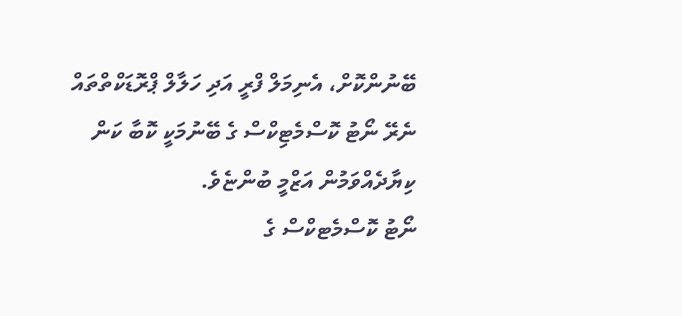ބޭނުންކޮށް، އެނިމަލް ފްރީ އަދި ހަލާލް ޕްރޮޑަކްތްތައް ނެރޭ ނޯޓު ކޮސްމެޓިކްސް ގެ ބޭނުމަކީ ކޮބާ ކަން ކިޔާދެއްވަމުން އަޒްމީ ބުންޏެވެ.
ނޯޓު ކޮސްމެޓކްސް ގެ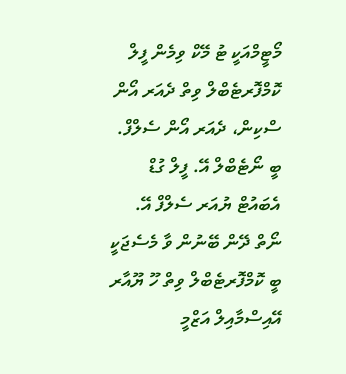މޯޓީމްއަކީ ޓު މޭކް ވިމެން ފީލް ކޮމްފޮރޓެބްލް ވިތް ދެއަރ އޯން ސްކިން، ދެއަރ އޯން ސެލްފް. ބީ ނޯޓެބްލް އޭ. ފީލް ގުޑް އެބައުޓް ޔުއަރ ސެލްފް އޭ. ނޯތް ދޭން ބޭނުން ވާ މެސެޖަކީ ބީ ކޮމްފޮރޓެބްލް ވިތް ހޫ ޔޫއާރ އޭއިސްމާއިލް އަޒްމީ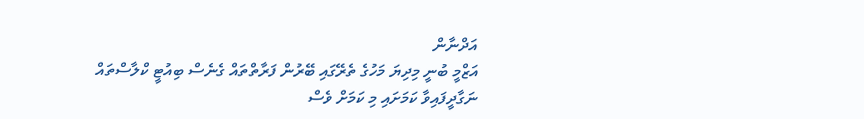އަދްނާން
އަޒްމީ ބުނީ މިދިޔަ މަހުގެ ތެރޭގައި ބޭރުން ފަރާތްތައް ގެނެސް ބިއުޓީ ކްލާސްތައް ނަގާދީފައިވާ ކަމަށައި މި ކަމަށް ވެސް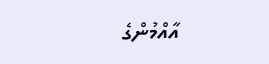އާއްމުންގެ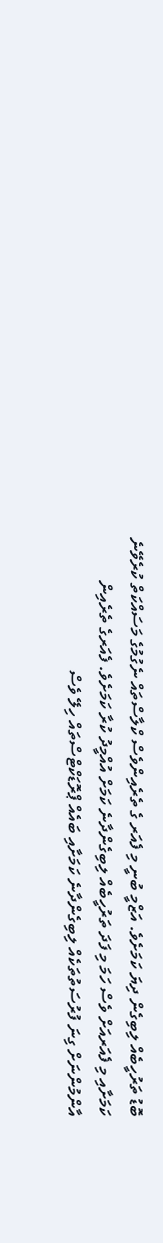ބޮޑު ތަރުހީބެއް ލިބިގެން ދިޔަ ކަމަށެވެ. އަޒްމީ ބުނީ މި ފެއަރ ގެ ތެރެއިންވެސް ކްލާސްތައް ނެގުމުގެ މަސައްކަތް ކުރެވޭނެ ކަމަށާއި މި ފެއަރއަށް ވެސް ހަމަ މި ފަދަ ތަރުހީބެއް ލިބިގެންދާނެ ކަމަށް އުއްމީދު ކުރާ ކަމަށެވެ. ފެއަރގެ ތެރެއިން އާންމުންނަށް ގިނަ ފުރުސަތުތަކެއް ލިބިގެންދާނެ ކަމަށާއި ބައެއް ޕްރޮޑަކްޓްސްތައް ހިލޭ ވެސް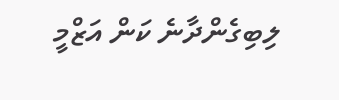ލިބިގެންދާނެ ކަން އަޒްމީ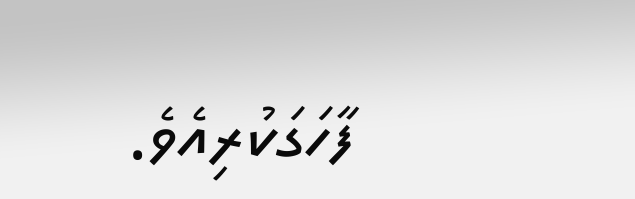ފާހަގަކުރިއެވެ.